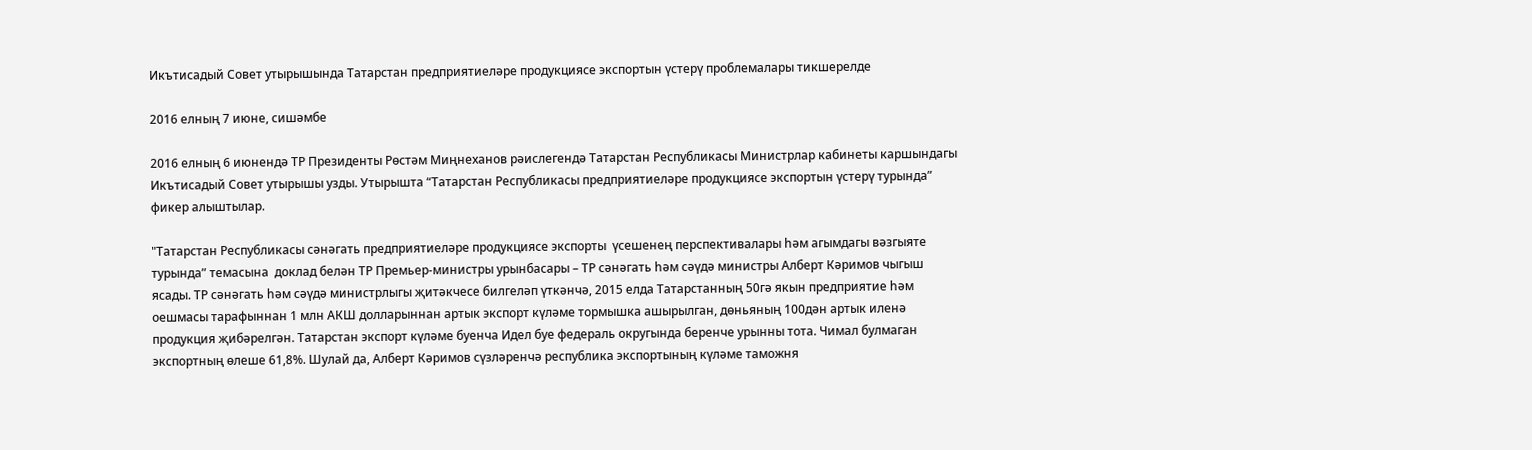Икътисадый Совет утырышында Татарстан предприятиеләре продукциясе экспортын үстерү проблемалары тикшерелде

2016 елның 7 июне, сишәмбе

2016 елның 6 июнендә ТР Президенты Рөстәм Миңнеханов рәислегендә Татарстан Республикасы Министрлар кабинеты каршындагы Икътисадый Совет утырышы узды. Утырышта “Татарстан Республикасы предприятиеләре продукциясе экспортын үстерү турында” фикер алыштылар.

"Татарстан Республикасы сәнәгать предприятиеләре продукциясе экспорты  үсешенең перспективалары һәм агымдагы вәзгыяте турында” темасына  доклад белән ТР Премьер-министры урынбасары – ТР сәнәгать һәм сәүдә министры Алберт Кәримов чыгыш ясады. ТР сәнәгать һәм сәүдә министрлыгы җитәкчесе билгеләп үткәнчә, 2015 елда Татарстанның 50гә якын предприятие һәм оешмасы тарафыннан 1 млн АКШ долларыннан артык экспорт күләме тормышка ашырылган, дөньяның 100дән артык иленә продукция җибәрелгән. Татарстан экспорт күләме буенча Идел буе федераль округында беренче урынны тота. Чимал булмаган экспортның өлеше 61,8%. Шулай да, Алберт Кәримов сүзләренчә республика экспортының күләме таможня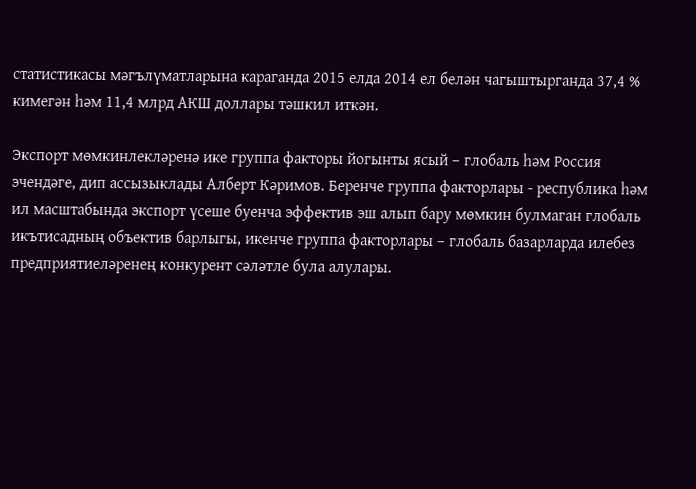статистикасы мәгълүматларына караганда 2015 елда 2014 ел белән чагыштырганда 37,4 % кимегән һәм 11,4 млрд АКШ доллары тәшкил иткән.

Экспорт мөмкинлекләренә ике группа факторы йогынты ясый – глобаль һәм Россия эчендәге, дип ассызыклады Алберт Кәримов. Беренче группа факторлары - республика һәм ил масштабында экспорт үсеше буенча эффектив эш алып бару мөмкин булмаган глобаль икътисадның объектив барлыгы, икенче группа факторлары – глобаль базарларда илебез предприятиеләренең конкурент сәләтле була алулары.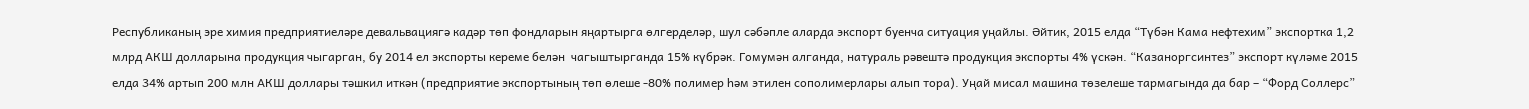Республиканың эре химия предприятиеләре девальвациягә кадәр төп фондларын яңартырга өлгерделәр, шул сәбәпле аларда экспорт буенча ситуация уңайлы. Әйтик, 2015 елда “Түбән Кама нефтехим” экспортка 1,2 млрд АКШ долларына продукция чыгарган, бу 2014 ел экспорты кереме белән  чагыштырганда 15% күбрәк. Гомумән алганда, натураль рәвештә продукция экспорты 4% үскән. “Казаноргсинтез” экспорт күләме 2015 елда 34% артып 200 млн АКШ доллары тәшкил иткән (предприятие экспортының төп өлеше -80% полимер һәм этилен сополимерлары алып тора). Уңай мисал машина төзелеше тармагында да бар – “Форд Соллерс”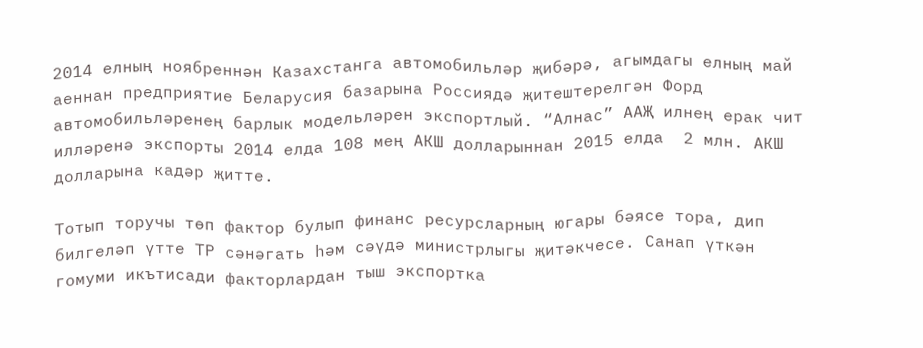2014 елның ноябреннән Казахстанга автомобильләр җибәрә, агымдагы елның май аеннан предприятие Беларусия базарына Россиядә җитештерелгән Форд   автомобильләренең барлык модельләрен экспортлый. “Алнас” ААҖ илнең ерак чит илләренә экспорты 2014 елда 108 мең АКШ долларыннан 2015 елда  2 млн. АКШ долларына кадәр җитте.

Тотып торучы төп фактор булып финанс ресурсларның югары бәясе тора, дип билгеләп үтте ТР сәнәгать һәм сәүдә министрлыгы җитәкчесе. Санап үткән гомуми икътисади факторлардан тыш экспортка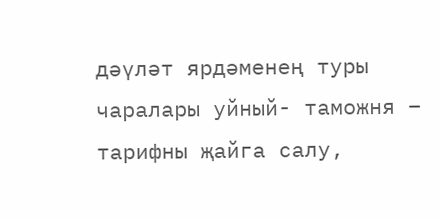дәүләт ярдәменең туры чаралары уйный- таможня – тарифны җайга салу,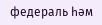федераль һәм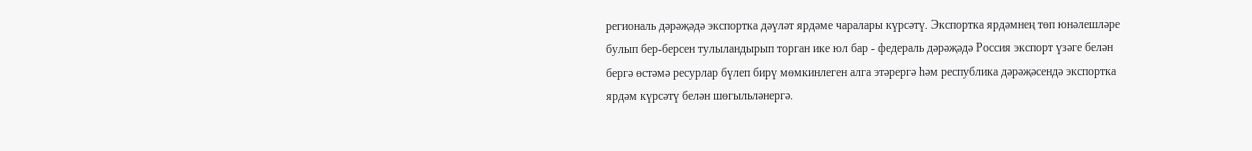региональ дәрәҗәдә экспортка дәүләт ярдәме чаралары күрсәтү. Экспортка ярдәмнең төп юнәлешләре булып бер-берсен тулыландырып торган ике юл бар - федераль дәрәҗәдә Россия экспорт үзәге белән бергә өстәмә ресурлар бүлеп бирү мөмкинлеген алга этәрергә һәм республика дәрәҗәсендә экспортка ярдәм күрсәтү белән шөгыльләнергә.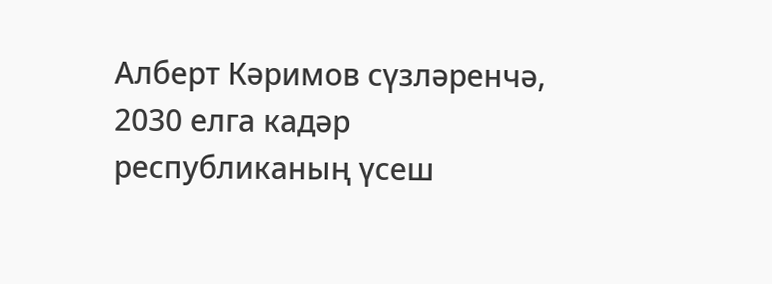Алберт Кәримов сүзләренчә, 2030 елга кадәр республиканың үсеш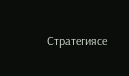Стратегиясе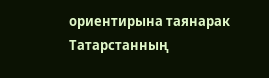ориентирына таянарак Татарстанның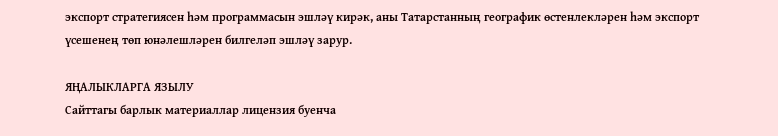экспорт стратегиясен һәм программасын эшләү кирәк, аны Татарстанның географик өстенлекләрен һәм экспорт үсешенең төп юнәлешләрен билгеләп эшләү зарур.

ЯҢАЛЫКЛАРГА ЯЗЫЛУ
Сайттагы барлык материаллар лицензия буенча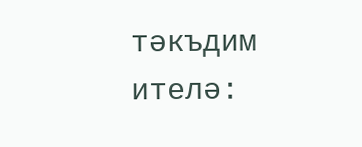тәкъдим ителә: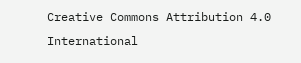Creative Commons Attribution 4.0 International